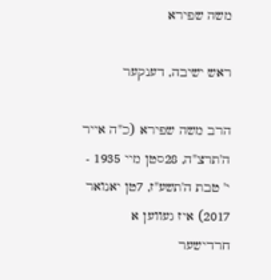משה שפירא

ראש ישיבה, דענקער

הרב משה שפירא (כ"ה אייר ה'תרצ"ה, 28סטן מיי 1935 - י' טבת ה'תשע"ז, 7טן יאנואר 2017) איז געווען א חרדישער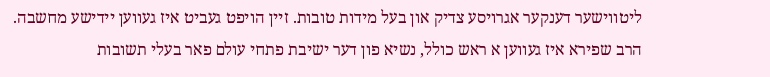ליטווישער דענקער אגרויסע צדיק און בעל מידות טובות. זיין הויפט געביט איז געווען יידישע מחשבה. הרב שפירא איז געווען א ראש כולל, נשיא פון דער ישיבת פתחי עולם פאר בעלי תשובות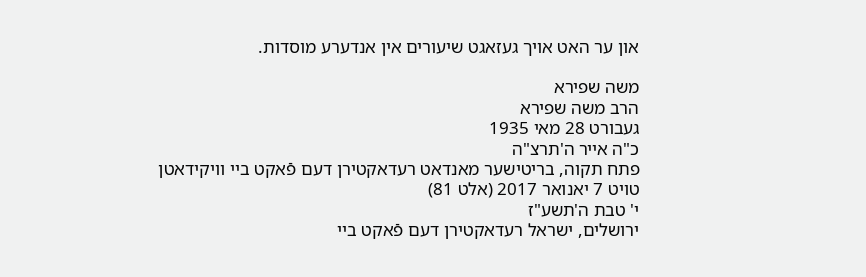און ער האט אויך געזאגט שיעורים אין אנדערע מוסדות.

משה שפירא
הרב משה שפירא
געבורט 28 מאי 1935
כ"ה אייר ה'תרצ"ה
פתח תקוה, בריטישער מאנדאט רעדאקטירן דעם פֿאקט ביי וויקידאטן
טויט 7 יאנואר 2017 (אלט 81)
י' טבת ה'תשע"ז
ירושלים, ישראל רעדאקטירן דעם פֿאקט ביי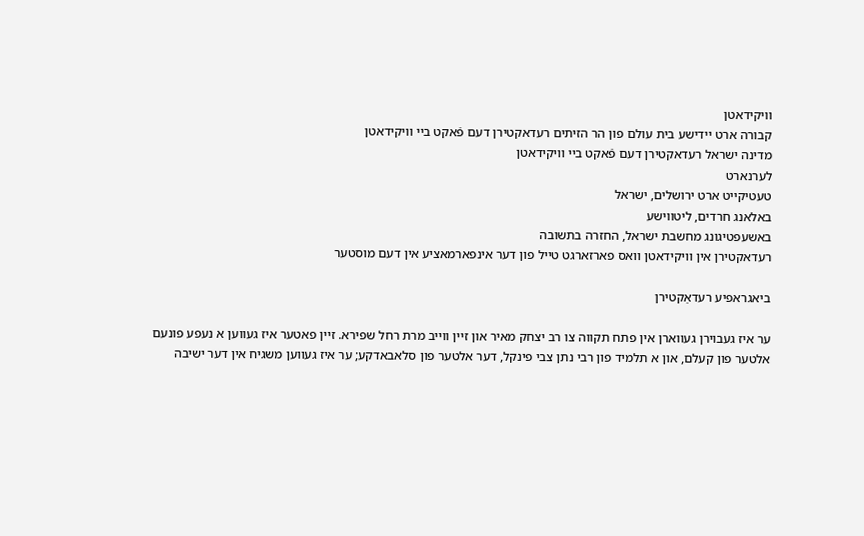וויקידאטן
קבורה ארט יידישע בית עולם פון הר הזיתים רעדאקטירן דעם פֿאקט ביי וויקידאטן
מדינה ישראל רעדאקטירן דעם פֿאקט ביי וויקידאטן
לערנארט
טעטיקייט ארט ירושלים, ישראל
באלאנג חרדים, ליטווישע
באשעפטיגונג מחשבת ישראל, החזרה בתשובה
רעדאקטירן אין וויקידאטן וואס פארזארגט טייל פון דער אינפארמאציע אין דעם מוסטער

ביאגראפיע רעדאַקטירן

ער איז געבוירן געווארן אין פתח תקווה צו רב יצחק מאיר און זיין ווייב מרת רחל שפירא. זיין פאטער איז געווען א נעפע פונעם אלטער פון קעלם, און א תלמיד פון רבי נתן צבי פינקל, דער אלטער פון סלאבאדקע; ער איז געווען משגיח אין דער ישיבה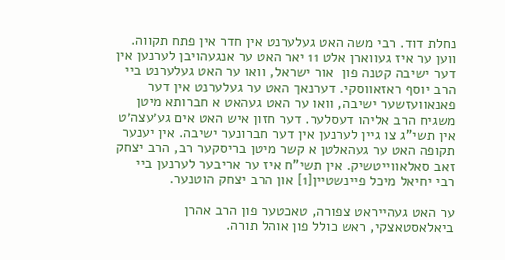נחלת דוד. רבי משה האט געלערנט אין חדר אין פתח תקווה. ווען ער איז געווארן אלט 11 יאר האט ער אנגעהויבן לערנען אין דער ישיבה קטנה פון  אור ישראל, וואו ער האט געלערנט ביי הרב יוסף ראזאווסקי. דערנאך האט ער געלערנט אין דער פאנאוועזשער ישיבה, וואו ער האט געהאט א חברותא מיטן משגיח הרב אליהו דעסלער. דער חזון איש האט אים גע׳עצה׳ט אין תשי"ג צו גיין לערנען אין דער חברונער ישיבה. אין יענער תקופה האט ער געהאלטן א קשר מיטן בריסקער רב, הרב יצחק זאב סאלאווייטשיק. אין תשי"ח איז ער אריבער לערנען ביי רבי יחיאל מיכל פיינשטיין[1] און הרב יצחק הוטנער.

ער האט געהייראט צפורה, טאכטער פון הרב אהרן ביאלאסטאצקי, ראש כולל פון אוהל תורה.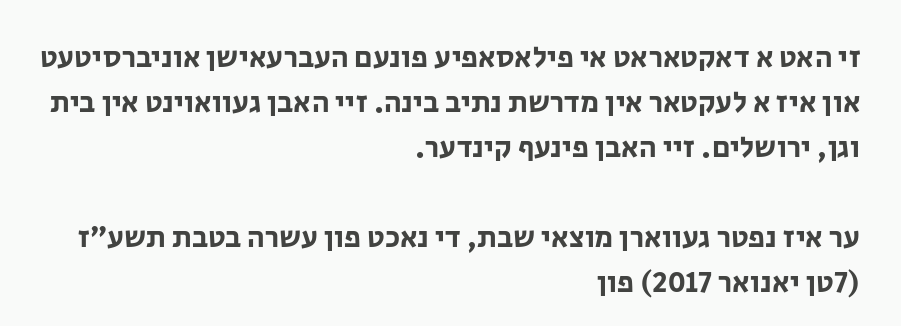זי האט א דאקטאראט אי פילאסאפיע פונעם העברעאישן אוניברסיטעט און איז א לעקטאר אין מדרשת נתיב בינה. זיי האבן געוואוינט אין בית וגן, ירושלים. זיי האבן פינעף קינדער.

ער איז נפטר געווארן מוצאי שבת, די נאכט פון עשרה בטבת תשע״ז (7טן יאנואר 2017) פון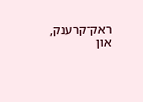ראק־קרענק, און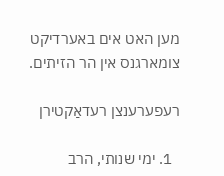מען האט אים באערדיקט צומארגנס אין הר הזיתים.

רעפערענצן רעדאַקטירן

  1. ימי שנותי, הרב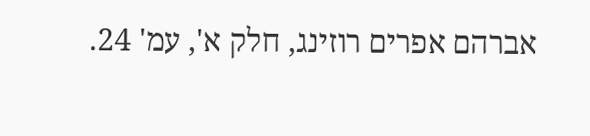אברהם אפרים רוזינג, חלק א', עמ' 24.